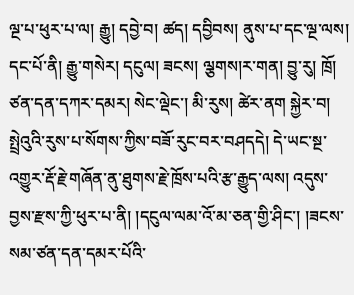ལྔ་པ་ཕུར་པ་ལ། རྒྱུ། དབྱེ་བ། ཚད། དབྱིབས། ནུས་པ་དང་ལྔ་ལས། དང་པོ་ནི། རྒྱུ་གསེར། དངུལ། ཟངས། ལྕགས།ར་གན། བྱུ་རུ། ཁྲོ། ཙན་དན་དཀར་དམར། སེང་ལྡེང་། མི་རུས། ཚེར་ནག སྐྱེར་བ། སྤྲེའུའི་རུས་པ་སོགས་ཀྱིས་བཟོ་རུང་བར་བཤདདེ། དེ་ཡང་སྔ་འགྱུར་རྡོ་རྗེ་གཞོན་ནུ་ཐུགས་རྗེ་ཁྲོས་པའི་རྩ་རྒྱུད་ལས། འདུས་བྱས་རྫས་ཀྱི་ཕུར་པ་ནི། །དངུལ་ལམ་འོ་མ་ཅན་གྱི་ཤིང་། །ཟངས་སམ་ཙན་དན་དམར་པོའི་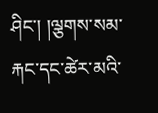ཤིང་། །ལྕགས་སམ་རྐང་དང་ཚེར་མའི་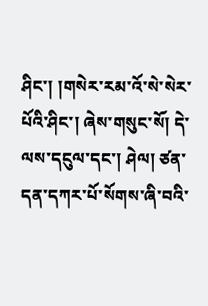ཤིང་། །གསེར་རམ་འོ་སེ་སེར་པོའི་ཤིང་། ཞེས་གསུང་སོ། དེ་ལས་དངུལ་དང་། ཤེལ། ཙན་དན་དཀར་པོ་སོགས་ཞི་བའི་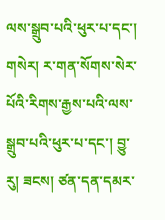ལས་སྒྲུབ་པའི་ཕུར་པ་དང་། གསེར། ར་གན་སོགས་སེར་པོའི་རིགས་རྒྱས་པའི་ལས་སྒྲུབ་པའི་ཕུར་པ་དང་། བྱུ་རུ། ཟངས། ཙན་དན་དམར་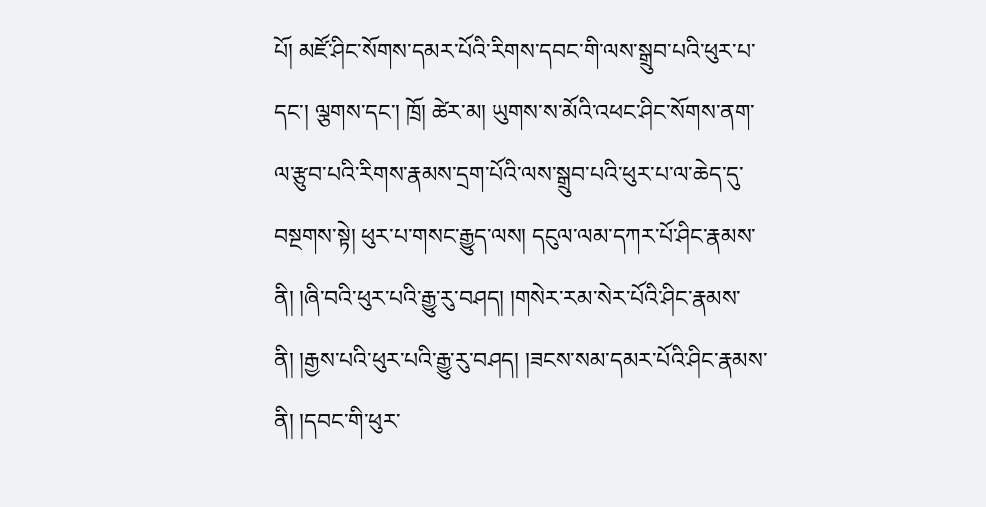པོ། མཛོ་ཤིང་སོགས་དམར་པོའི་རིགས་དབང་གི་ལས་སྒྲུབ་པའི་ཕུར་པ་དང་། ལྕགས་དང་། ཁྲོ། ཚེར་མ། ཡུགས་ས་མོའི་འཕང་ཤིང་སོགས་ནག་ལ་རྩུབ་པའི་རིགས་རྣམས་དྲག་པོའི་ལས་སྒྲུབ་པའི་ཕུར་པ་ལ་ཆེད་དུ་བསྔགས་སྟེ། ཕུར་པ་གསང་རྒྱུད་ལས། དངུལ་ལམ་དཀར་པོ་ཤིང་རྣམས་ནི། །ཞི་བའི་ཕུར་པའི་རྒྱུ་རུ་བཤད། །གསེར་རམ་སེར་པོའི་ཤིང་རྣམས་ནི། །རྒྱས་པའི་ཕུར་པའི་རྒྱུ་རུ་བཤད། །ཟངས་སམ་དམར་པོའི་ཤིང་རྣམས་ནི། །དབང་གི་ཕུར་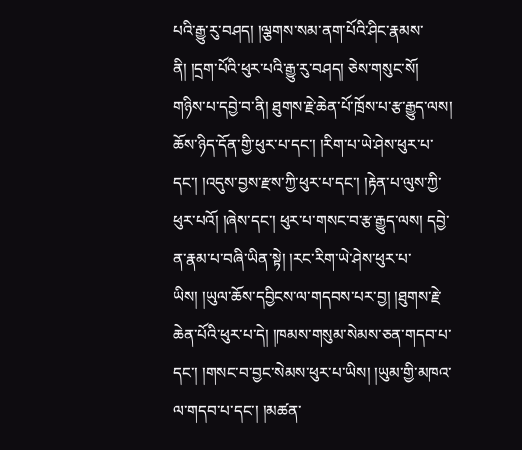པའི་རྒྱུ་རུ་བཤད། །ལྕགས་སམ་ནག་པོའི་ཤིང་རྣམས་ནི། །དྲག་པོའི་ཕུར་པའི་རྒྱུ་རུ་བཤད། ཅེས་གསུང་སོ། གཉིས་པ་དབྱེ་བ་ནི། ཐུགས་རྗེ་ཆེན་པོ་ཁྲོས་པ་རྩ་རྒྱུད་ལས། ཆོས་ཉིད་དོན་གྱི་ཕུར་པ་དང་། །རིག་པ་ཡེ་ཤེས་ཕུར་པ་དང་། །འདུས་བྱས་རྫས་ཀྱི་ཕུར་པ་དང་། །རྟེན་པ་ལུས་ཀྱི་ཕུར་པའོ། །ཞེས་དང་། ཕུར་པ་གསང་བ་རྩ་རྒྱུད་ལས། དབྱེ་ན་རྣམ་པ་བཞི་ཡིན་སྟེ། །རང་རིག་ཡེ་ཤེས་ཕུར་པ་ཡིས། །ཡུལ་ཆོས་དབྱིངས་ལ་གདབས་པར་བྱ། །ཐུགས་རྗེ་ཆེན་པོའི་ཕུར་པ་དེ། །ཁམས་གསུམ་སེམས་ཅན་གདབ་པ་དང་། །གསང་བ་བྱང་སེམས་ཕུར་པ་ཡིས། །ཡུམ་གྱི་མཁའ་ལ་གདབ་པ་དང་། །མཚན་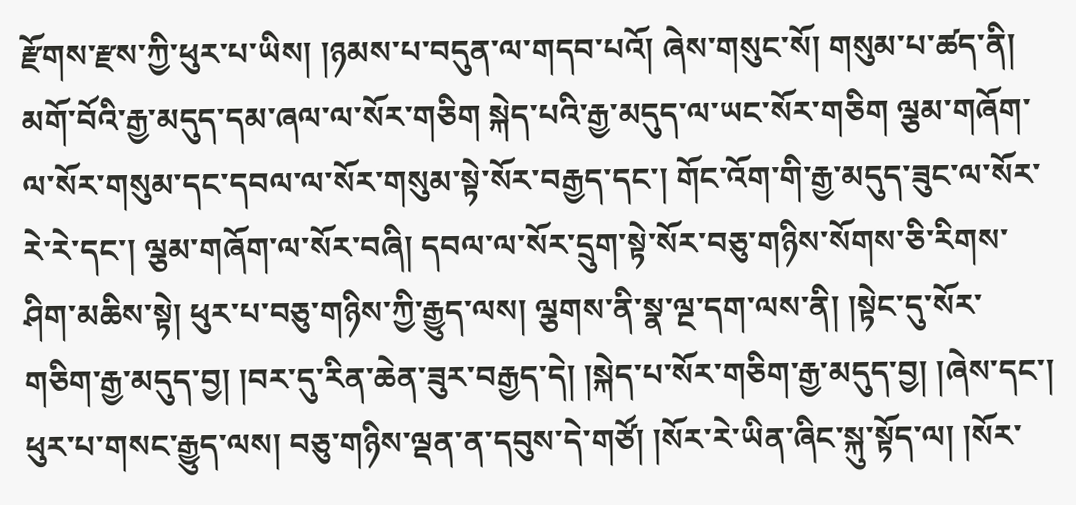རྫོགས་རྫས་ཀྱི་ཕུར་པ་ཡིས། །ཉམས་པ་བདུན་ལ་གདབ་པའོ། ཞེས་གསུང་སོ། གསུམ་པ་ཚད་ནི། མགོ་བོའི་རྒྱ་མདུད་དམ་ཞལ་ལ་སོར་གཅིག སྐེད་པའི་རྒྱ་མདུད་ལ་ཡང་སོར་གཅིག ལྕམ་གཞོག་ལ་སོར་གསུམ་དང་དབལ་ལ་སོར་གསུམ་སྟེ་སོར་བརྒྱད་དང་། གོང་འོག་གི་རྒྱ་མདུད་ཟུང་ལ་སོར་རེ་རེ་དང་། ལྕམ་གཞོག་ལ་སོར་བཞི། དབལ་ལ་སོར་དྲུག་སྟེ་སོར་བཅུ་གཉིས་སོགས་ཅི་རིགས་ཤིག་མཆིས་སྟེ། ཕུར་པ་བཅུ་གཉིས་ཀྱི་རྒྱུད་ལས། ལྕགས་ནི་སྣ་ལྔ་དག་ལས་ནི། །སྟེང་དུ་སོར་གཅིག་རྒྱ་མདུད་བྱ། །བར་དུ་རིན་ཆེན་ཟུར་བརྒྱད་དེ། །སྐེད་པ་སོར་གཅིག་རྒྱ་མདུད་བྱ། །ཞེས་དང་། ཕུར་པ་གསང་རྒྱུད་ལས། བཅུ་གཉིས་ལྡན་ན་དབུས་དེ་གཙོ། །སོར་རེ་ཡིན་ཞིང་སྐུ་སྟོད་ལ། །སོར་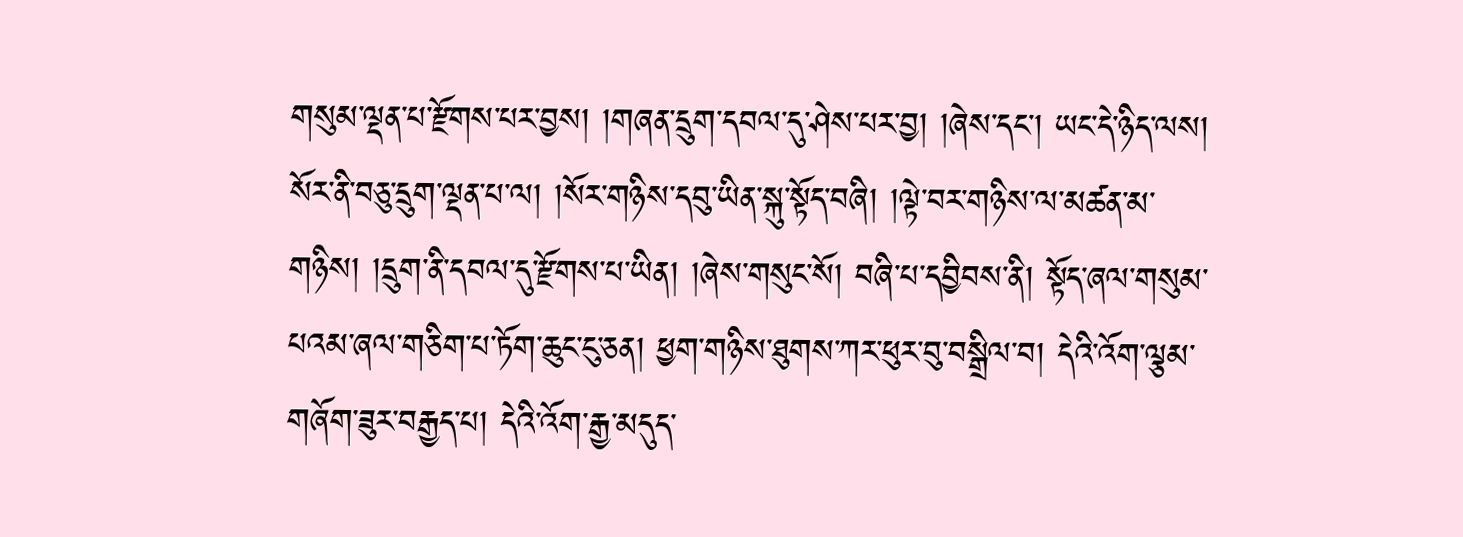གསུམ་ལྡན་པ་རྫོགས་པར་བྱས། །གཞན་དྲུག་དབལ་དུ་ཤེས་པར་བྱ། །ཞེས་དང་། ཡང་དེ་ཉིད་ལས། སོར་ནི་བཅུ་དྲུག་ལྡན་པ་ལ། །སོར་གཉིས་དབུ་ཡིན་སྐུ་སྟོད་བཞི། །ལྟེ་བར་གཉིས་ལ་མཚན་མ་གཉིས། །དྲུག་ནི་དབལ་དུ་རྫོགས་པ་ཡིན། །ཞེས་གསུང་སོ། བཞི་པ་དབྱིབས་ནི། སྟོད་ཞལ་གསུམ་པའམ་ཞལ་གཅིག་པ་ཏོག་ཆུང་ངུ་ཅན། ཕྱག་གཉིས་ཐུགས་ཀར་ཕུར་བུ་བསྒྲིལ་བ། དེའི་འོག་ལྕམ་གཞོག་ཟུར་བརྒྱད་པ། དེའི་འོག་རྒྱ་མདུད་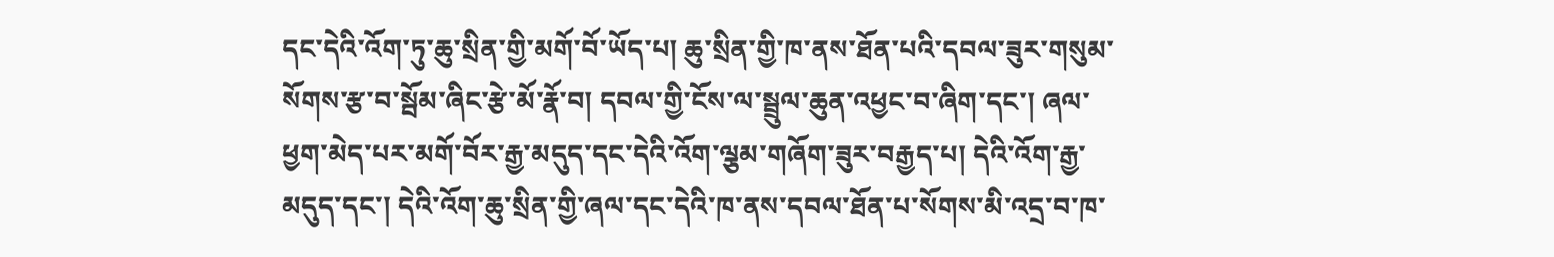དང་དེའི་འོག་ཏུ་ཆུ་སྲིན་གྱི་མགོ་བོ་ཡོད་པ། ཆུ་སྲིན་གྱི་ཁ་ནས་ཐོན་པའི་དབལ་ཟུར་གསུམ་སོགས་རྩ་བ་སྦོམ་ཞིང་རྩེ་མོ་རྣོ་བ། དབལ་གྱི་ངོས་ལ་སྦྲུལ་ཆུན་འཕྱང་བ་ཞིག་དང་། ཞལ་ཕྱག་མེད་པར་མགོ་བོར་རྒྱ་མདུད་དང་དེའི་འོག་ལྕམ་གཞོག་ཟུར་བརྒྱད་པ། དེའི་འོག་རྒྱ་མདུད་དང་། དེའི་འོག་ཆུ་སྲིན་གྱི་ཞལ་དང་དེའི་ཁ་ནས་དབལ་ཐོན་པ་སོགས་མི་འདྲ་བ་ཁ་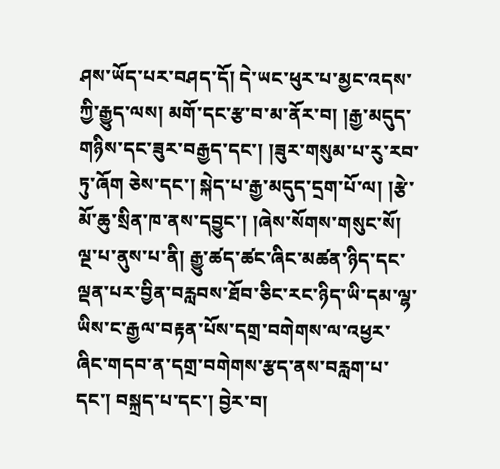ཤས་ཡོད་པར་བཤད་དོ། དེ་ཡང་ཕུར་པ་མྱང་འདས་ཀྱི་རྒྱུད་ལས། མགོ་དང་རྩ་བ་མ་ནོར་བ། །རྒྱ་མདུད་གཉིས་དང་ཟུར་བརྒྱད་དང་། །ཟུར་གསུམ་པ་རུ་རབ་ཏུ་ཞོག ཅེས་དང་། སྐེད་པ་རྒྱ་མདུད་དྲག་པོ་ལ། །རྩེ་མོ་ཆུ་སྲིན་ཁ་ནས་དབྱུང་། །ཞེས་སོགས་གསུང་སོ། ལྔ་པ་ནུས་པ་ནི། རྒྱུ་ཚད་ཚང་ཞིང་མཚན་ཉིད་དང་ལྡན་པར་བྱིན་བརླབས་ཐོབ་ཅིང་རང་ཉིད་ཡི་དམ་ལྷ་ཡིས་ང་རྒྱལ་བརྟན་པོས་དགྲ་བགེགས་ལ་འཕྱར་ཞིང་གདབ་ན་དགྲ་བགེགས་རྩད་ནས་བརླག་པ་དང་། བསྐྲད་པ་དང་། བྱེར་བ།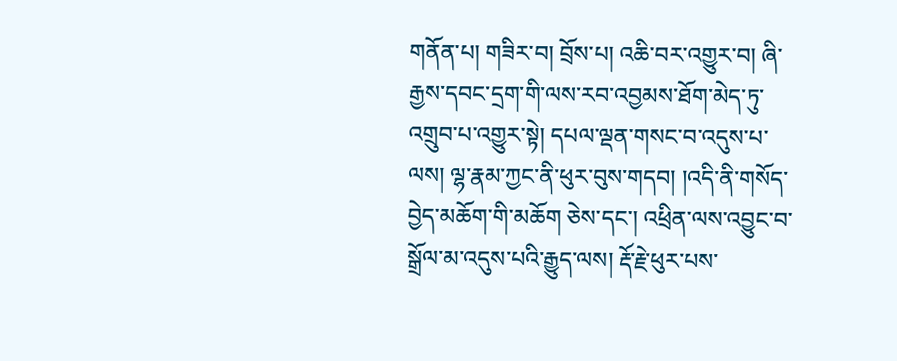གནོན་པ། གཟིར་བ། བྲོས་པ། འཆི་བར་འགྱུར་བ། ཞི་རྒྱས་དབང་དྲག་གི་ལས་རབ་འབྱམས་ཐོག་མེད་ཏུ་འགྲུབ་པ་འགྱུར་སྟེ། དཔལ་ལྡན་གསང་བ་འདུས་པ་ལས། ལྷ་རྣམ་ཀྱང་ནི་ཕུར་བུས་གདབ། །འདི་ནི་གསོད་བྱེད་མཆོག་གི་མཆོག ཅེས་དང་། འཕྲིན་ལས་འབྱུང་བ་སྒྲོལ་མ་འདུས་པའི་རྒྱུད་ལས། རྡོ་རྗེ་ཕུར་པས་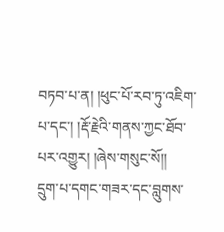བཏབ་པ་ན། །ཕུང་པོ་རབ་ཏུ་འཇིག་པ་དང་། །རྡོ་རྗེའི་གནས་ཀྱང་ཐོབ་པར་འགྱུར། །ཞེས་གསུང་སོ།།
དྲུག་པ་དགང་གཟར་དང་བླུགས་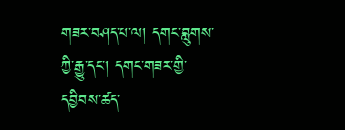གཟར་བཤད་པ་ལ། དགང་བླུགས་ཀྱི་རྒྱུ་དང་། དགང་གཟར་གྱི་དབྱིབས་ཚད་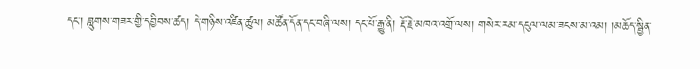དང་། བླུགས་གཟར་གྱི་དབྱིབས་ཚད། དེ་གཉིས་འཛིན་ཚུལ། མཚོན་དོན་དང་བཞི་ལས། དང་པོ་རྒྱུ་ནི། རྡོ་རྗེ་མཁའ་འགྲོ་ལས། གསེར་རམ་དངུལ་ལམ་ཟངས་མ་འམ། །མཆོད་སྦྱིན་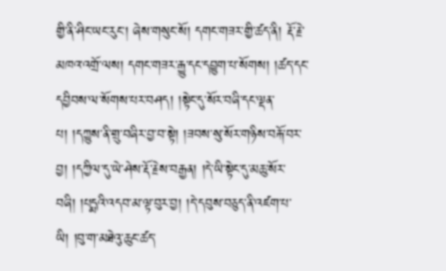གྱི་ནི་ཤིང་ཡང་རུང་། ཞེས་གསུང་སོ། དགང་གཟར་གྱི་ཚད་ནི། རྡོ་རྗེ་མཁའ་འགྲོ་ལས། དགང་གཟར་རྒྱུ་དང་དབྱུག་པ་སོགས། །ཚད་དང་དབྱིབས་ལ་སོགས་པར་བཤད། །སྟེང་དུ་སོར་བཞི་དང་ལྡན་པ། །དཀྱུས་ནི་གྲུ་བཞིར་བྱ་བ་སྟེ། །ཟབས་སུ་སོར་གཉིས་བརྐོ་བར་བྱ། །དཀྱིལ་དུ་ཡེ་ཤེས་རྡོ་རྗེས་བརྒྱན། །དེ་ཡི་སྟེང་དུ་མཆུ་སོར་བཞི། །པདྨའི་འདབ་མ་ལྟ་བུར་བྱ། །དེ་དབུས་བཅུད་ནི་འཛག་པ་ཡི། །བུ་ག་མཐེའུ་ཆུང་ཚད་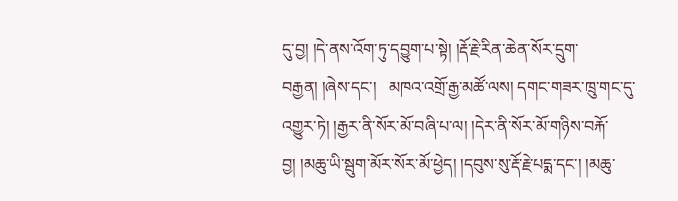དུ་བྱ། །དེ་ནས་འོག་ཏུ་དབྱུག་པ་སྟེ། །རྡོ་རྗེ་རིན་ཆེན་སོར་དྲུག་བརྒྱན། །ཞེས་དང་།   མཁའ་འགྲོ་རྒྱ་མཚོ་ལས། དགང་གཟར་ཁྲུ་གང་དུ་འགྱུར་ཏེ། །རྒྱར་ནི་སོར་མོ་བཞི་པ་ལ། །དེར་ནི་སོར་མོ་གཉིས་བརྐོ་བྱ། །མཆུ་ཡི་སྦུག་མོར་སོར་མོ་ཕྱེད། །དབུས་སུ་རྡོ་རྗེ་པདྨ་དང་། །མཆུ་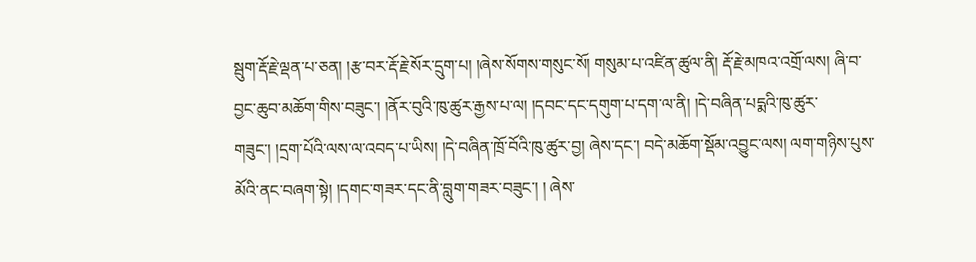སྦུག་རྡོ་རྗེ་ལྡན་པ་ཅན། །རྩ་བར་རྡོ་རྗེ་སོར་དྲུག་པ། །ཞེས་སོགས་གསུང་སོ། གསུམ་པ་འཛིན་ཚུལ་ནི། རྡོ་རྗེ་མཁའ་འགྲོ་ལས། ཞི་བ་བྱང་ཆུབ་མཆོག་གིས་བཟུང་། །ནོར་བུའི་ཁུ་ཚུར་རྒྱས་པ་ལ། །དབང་དང་དགུག་པ་དག་ལ་ནི། །དེ་བཞིན་པདྨའི་ཁུ་ཚུར་གཟུང་། །དྲག་པོའི་ལས་ལ་འབད་པ་ཡིས། །དེ་བཞིན་ཁྲོ་བོའི་ཁུ་ཚུར་བྱ། ཞེས་དང་། བདེ་མཆོག་སྡོམ་འབྱུང་ལས། ལག་གཉིས་པུས་མོའི་ནང་བཞག་སྟེ། །དགང་གཟར་དང་ནི་བླུག་གཟར་བཟུང་། ། ཞེས་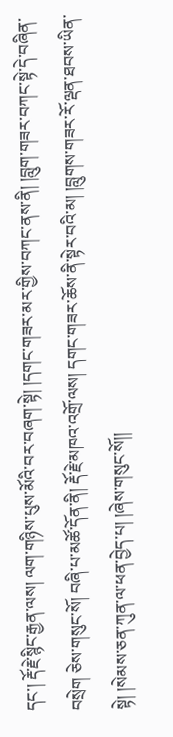དང་། རྡོ་རྗེ་སྙིང་རྒྱན་ལས། ལག་གཉིས་པུས་མོའི་བར་བཞག་སྟེ། །དགང་གཟར་མར་གྱིས་བཀང་ནས་ནི། །བླུག་གཟར་བཀང་སྟེ་དེ་བཞིན་བསྲེག ཅེས་གསུང་སོ། བཞི་པ་མཚོ་དོན་ནི། རྡོ་རྗེ་མཁའ་འགྲོ་ལས། དགང་གཟར་ཆོས་ནི་སྟེར་བའི་མ། །བླུགས་གཟར་རོ་ལྡན་ཐབས་ཡིན་སྟེ། །སེམས་ཅན་ཀུན་ལ་ཕན་བྱེད་པ། །ཞེས་གསུང་སོ།།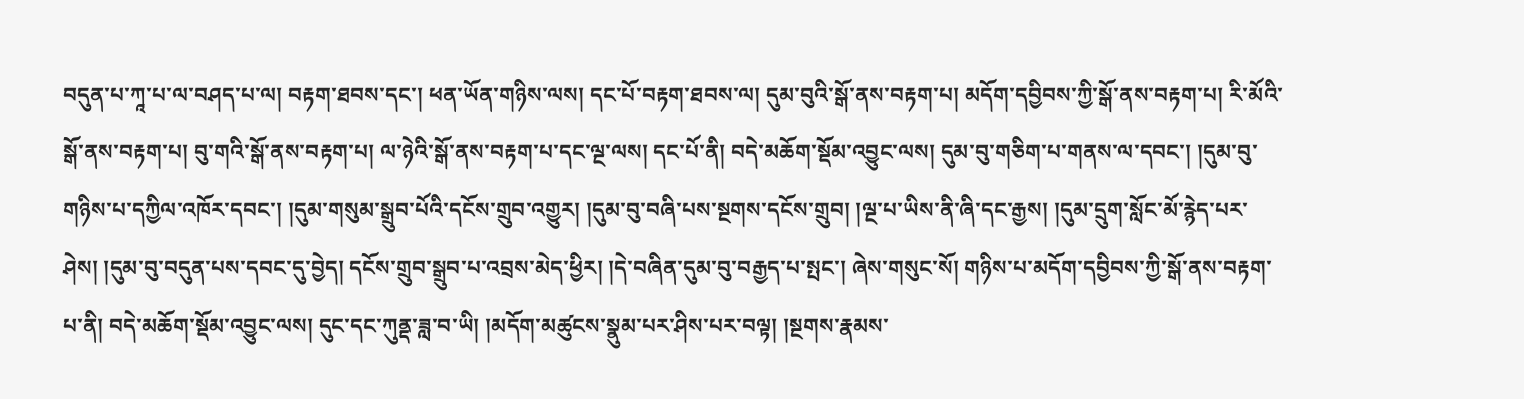བདུན་པ་ཀཱ་པ་ལ་བཤད་པ་ལ། བརྟག་ཐབས་དང་། ཕན་ཡོན་གཉིས་ལས། དང་པོ་བརྟག་ཐབས་ལ། དུམ་བུའི་སྒོ་ནས་བརྟག་པ། མདོག་དབྱིབས་ཀྱི་སྒོ་ནས་བརྟག་པ། རི་མོའི་སྒོ་ནས་བརྟག་པ། བུ་གའི་སྒོ་ནས་བརྟག་པ། ལ་ཉེའི་སྒོ་ནས་བརྟག་པ་དང་ལྔ་ལས། དང་པོ་ནི། བདེ་མཆོག་སྡོམ་འབྱུང་ལས། དུམ་བུ་གཅིག་པ་གནས་ལ་དབང་། །དུམ་བུ་གཉིས་པ་དཀྱིལ་འཁོར་དབང་། །དུམ་གསུམ་སྒྲུབ་པོའི་དངོས་གྲུབ་འགྱུར། །དུམ་བུ་བཞི་པས་སྔགས་དངོས་གྲུབ། །ལྔ་པ་ཡིས་ནི་ཞི་དང་རྒྱས། །དུམ་དྲུག་སློང་མོ་རྙེད་པར་ཤེས། །དུམ་བུ་བདུན་པས་དབང་དུ་བྱེད། དངོས་གྲུབ་སྒྲུབ་པ་འབྲས་མེད་ཕྱིར། །དེ་བཞིན་དུམ་བུ་བརྒྱད་པ་སྤང་། ཞེས་གསུང་སོ། གཉིས་པ་མདོག་དབྱིབས་ཀྱི་སྒོ་ནས་བརྟག་པ་ནི། བདེ་མཆོག་སྡོམ་འབྱུང་ལས། དུང་དང་ཀུནྡ་ཟླ་བ་ཡི། །མདོག་མཚུངས་སྣུམ་པར་ཤིས་པར་བལྟ། །སྔགས་རྣམས་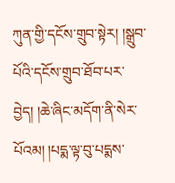ཀུན་གྱི་དངོས་གྲུབ་སྟེར། །སྒྲུབ་པོའི་དངོས་གྲུབ་ཐོབ་པར་བྱེད། །ཆེ་ཞིང་མདོག་ནི་སེར་པོའམ། །པདྨ་ལྟ་བུ་པདྨས་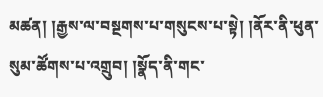མཚན། །རྒྱས་ལ་བསྔགས་པ་གསུངས་པ་སྟེ། །ནོར་ནི་ཕུན་སུམ་ཚོགས་པ་འགྲུབ། །སྣོད་ནི་གང་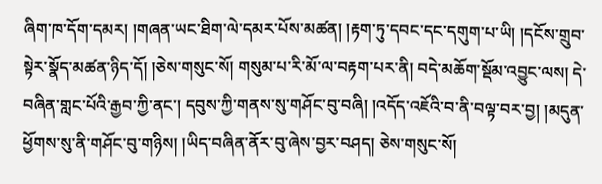ཞིག་ཁ་དོག་དམར། །གཞན་ཡང་ཐིག་ལེ་དམར་པོས་མཚན། །རྟག་ཏུ་དབང་དང་དགུག་པ་ཡི། །དངོས་གྲུབ་སྟེར་སྣོད་མཚན་ཉིད་དོ། །ཅེས་གསུང་སོ། གསུམ་པ་རི་མོ་ལ་བརྟག་པར་ནི། བདེ་མཆོག་སྡོམ་འབྱུང་ལས། དེ་བཞིན་གླང་པོའི་རྒྱབ་ཀྱི་ནང་། དབུས་ཀྱི་གནས་སུ་གཤོང་བུ་བཞི། །འདོད་འཇོའི་བ་ནི་བལྟ་བར་བྱ། །མདུན་ཕྱོགས་སུ་ནི་གཤོང་བུ་གཉིས། །ཡིད་བཞིན་ནོར་བུ་ཞེས་བྱར་བཤད། ཅེས་གསུང་སོ།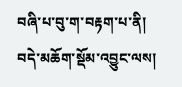བཞི་པ་བུ་ག་བརྟག་པ་ནི། བདེ་མཆོག་སྡོམ་འབྱུང་ལས།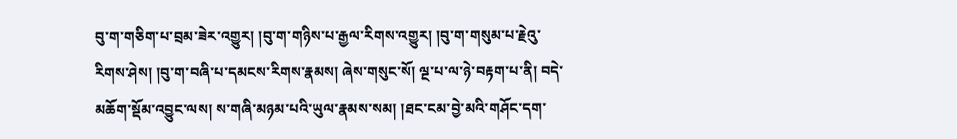བུ་ག་གཅིག་པ་བྲམ་ཟེར་འགྱུར། །བུ་ག་གཉིས་པ་རྒྱལ་རིགས་འགྱུར། །བུ་ག་གསུམ་པ་རྗེའུ་རིགས་ཤེས། །བུ་ག་བཞི་པ་དམངས་རིགས་རྣམས། ཞེས་གསུང་སོ། ལྔ་པ་ལ་ཉེ་བརྟག་པ་ནི། བདེ་མཆོག་སྡོམ་འབྱུང་ལས། ས་གཞི་མཉམ་པའི་ཡུལ་རྣམས་སམ། །ཐང་ངམ་བྱེ་མའི་གཤོང་དག་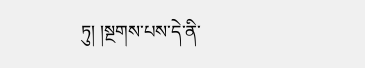ཏུ། །སྔགས་པས་དེ་ནི་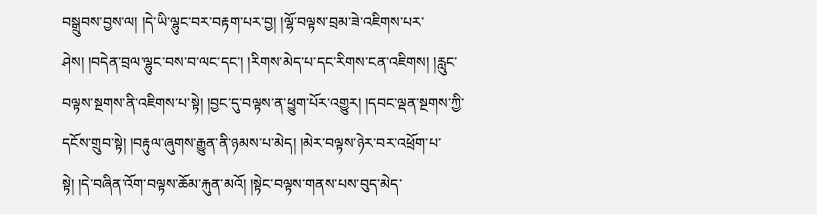བསྒྲུབས་བྱས་ལ། །དེ་ཡི་ལྷུང་བར་བརྟག་པར་བྱ། །ལྷོ་བལྟས་བྲམ་ཟེ་འཇིགས་པར་ཤེས། །བདེན་བྲལ་ལྷུང་བས་བ་ལང་དང་། །རིགས་མེད་པ་དང་རིགས་ངན་འཇིགས། །རླུང་བལྟས་སྔགས་ནི་འཇིགས་པ་སྟེ། །བྱང་དུ་བལྟས་ན་ཕྱུག་པོར་འགྱུར། །དབང་ལྡན་སྔགས་ཀྱི་དངོས་གྲུབ་སྟེ། །བརྟུལ་ཞུགས་རྒྱུན་ནི་ཉམས་པ་མེད། །མེར་བལྟས་ཉེར་བར་འཕྲོག་པ་སྟེ། །དེ་བཞིན་འོག་བལྟས་ཆོམ་རྐུན་མའོ། །སྟེང་བལྟས་གནས་པས་བུད་མེད་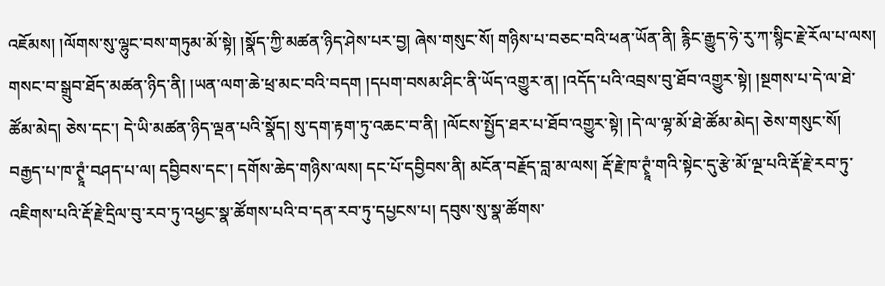འཇོམས། །ལོགས་སུ་ལྷུང་བས་གཏུམ་མོ་སྟེ། །སྣོད་ཀྱི་མཚན་ཉིད་ཤེས་པར་བྱ། ཞེས་གསུང་སོ། གཉིས་པ་བཅང་བའི་ཕན་ཡོན་ནི། རྙིང་རྒྱུད་ཧེ་རུ་ཀ་སྙིང་རྗེ་རོལ་པ་ལས། གསང་བ་སྒྲུབ་ཐོད་མཚན་ཉིད་ནི། །ཡན་ལག་ཆེ་ཕྲ་མང་བའི་བདག །དཔག་བསམ་ཤིང་ནི་ཡོད་འགྱུར་ན། །འདོད་པའི་འབྲས་བུ་ཐོབ་འགྱུར་སྟེ། །སྔགས་པ་དེ་ལ་ཐེ་ཚོམ་མེད། ཅེས་དང་། དེ་ཡི་མཚན་ཉིད་ལྡན་པའི་སྣོད། སུ་དག་རྟག་ཏུ་འཆང་བ་ནི། །ལོངས་སྤྱོད་ཐར་པ་ཐོབ་འགྱུར་སྟེ། །དེ་ལ་ལྷ་མོ་ཐེ་ཚོམ་མེད། ཅེས་གསུང་སོ།
བརྒྱད་པ་ཁ་ཊྭཱཾ་བཤད་པ་ལ། དབྱིབས་དང་། དགོས་ཆེད་གཉིས་ལས། དང་པོ་དབྱིབས་ནི། མངོན་བརྗོད་བླ་མ་ལས། རྡོ་རྗེ་ཁ་ཊྭཱཾ་གའི་སྟེང་དུ་རྩེ་མོ་ལྔ་པའི་རྡོ་རྗེ་རབ་ཏུ་འཇིགས་པའི་རྡོ་རྗེ་དྲིལ་བུ་རབ་ཏུ་འཕྱང་སྣ་ཚོགས་པའི་བ་དན་རབ་ཏུ་དཔྱངས་པ། དབུས་སུ་སྣ་ཚོགས་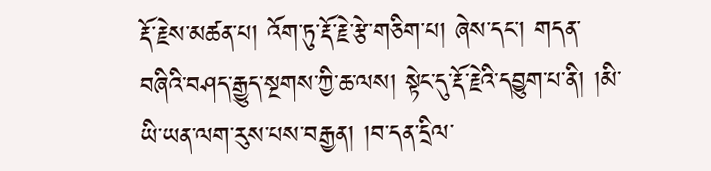རྡོ་རྗེས་མཚན་པ། འོག་ཏུ་རྡོ་རྗེ་རྩེ་གཅིག་པ། ཞེས་དང་། གདན་བཞིའི་བཤད་རྒྱུད་སྔགས་ཀྱི་ཆ་ལས། སྟེང་དུ་རྡོ་རྗེའི་དབྱུག་པ་ནི། །མི་ཡི་ཡན་ལག་རུས་པས་བརྒྱན། །བ་དན་དྲིལ་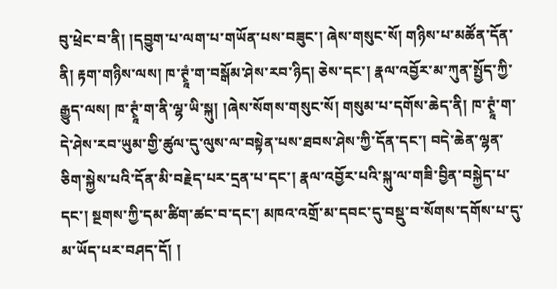བུ་ཕྲེང་བ་ནི། །དབྱུག་པ་ལག་པ་གཡོན་པས་བཟུང་། ཞེས་གསུང་སོ། གཉིས་པ་མཚོན་དོན་ནི། རྟག་གཉིས་ལས། ཁ་ཊྭཱཾ་ག་བསྒོམ་ཤེས་རབ་ཉིད། ཅེས་དང་། རྣལ་འབྱོར་མ་ཀུན་སྤྱོད་ཀྱི་རྒྱུད་ལས། ཁ་ཊྭཱཾ་ག་ནི་ལྷ་ཡི་སྐུ། །ཞེས་སོགས་གསུང་སོ། གསུམ་པ་དགོས་ཆེད་ནི། ཁ་ཊྭཱཾ་ག་དེ་ཤེས་རབ་ཡུམ་གྱི་ཚུལ་དུ་ལུས་ལ་བསྟེན་པས་ཐབས་ཤེས་ཀྱི་དོན་དང་། བདེ་ཆེན་ལྷན་ཅིག་སྐྱེས་པའི་དོན་མི་བརྗེད་པར་དྲན་པ་དང་། རྣལ་འབྱོར་པའི་སྐུ་ལ་གཟི་བྱིན་བསྐྱེད་པ་དང་། སྔགས་ཀྱི་དམ་ཚིག་ཚང་བ་དང་། མཁའ་འགྲོ་མ་དབང་དུ་བསྡུ་བ་སོགས་དགོས་པ་དུ་མ་ཡོད་པར་བཤད་དོ། །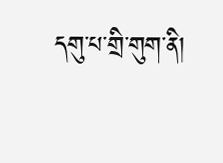དགུ་པ་གྲི་གུག་ནི།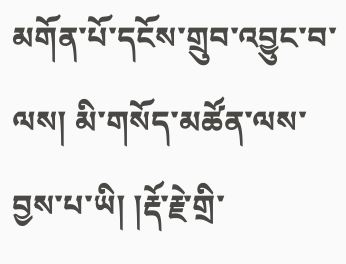མགོན་པོ་དངོས་གྲུབ་འབྱུང་བ་ལས། མི་གསོད་མཚོན་ལས་བྱས་པ་ཡི། །རྡོ་རྗེ་གྲི་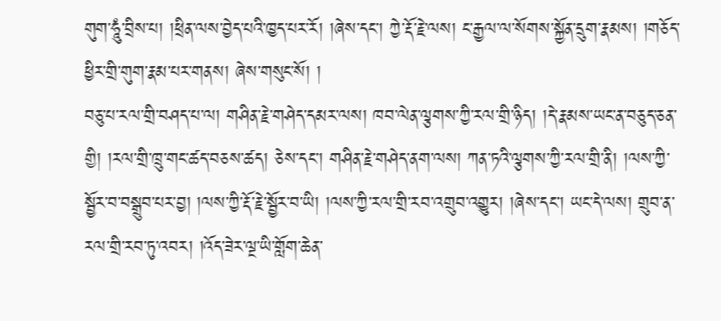གུག་ཧཱུཾ་བྲིས་པ། །ཕྲིན་ལས་བྱེད་པའི་ཁྱད་པར་རོ། །ཞེས་དང་། ཀྱེ་རྡོ་རྗེ་ལས། ང་རྒྱལ་ལ་སོགས་སྐྱོན་དྲུག་རྣམས། །གཅོད་ཕྱིར་གྲི་གུག་རྣམ་པར་གནས། ཞེས་གསུང་སོ། །
བཅུ་པ་རལ་གྲི་བཤད་པ་ལ། གཤིན་རྗེ་གཤེད་དམར་ལས། ཁབ་ལེན་ལྕགས་ཀྱི་རལ་གྲི་ཉིད། །དེ་རྣམས་ཡང་ན་བཅུད་ཅན་གྱི། །རལ་གྲི་ཁྲུ་གང་ཚད་བཅས་ཚད། ཅེས་དང་། གཤིན་རྗེ་གཤེད་ནག་ལས། ཀན་ཏའི་ལྕགས་ཀྱི་རལ་གྲི་ནི། །ལས་ཀྱི་སྦྱོར་བ་བསྒྲུབ་པར་བྱ། །ལས་ཀྱི་རྡོ་རྗེ་སྦྱོར་བ་ཡི། །ལས་ཀྱི་རལ་གྲི་རབ་འགྲུབ་འགྱུར། །ཞེས་དང་། ཡང་དེ་ལས། གྲུབ་ན་རལ་གྲི་རབ་ཏུ་འབར། །འོད་ཟེར་ལྔ་ཡི་གློག་ཆེན་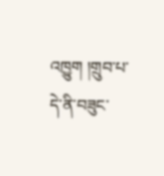འཁྱུག །གྲུབ་པ་དེ་ནི་བཟུང་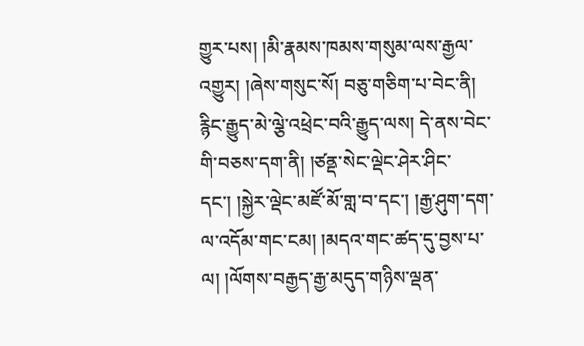གྱུར་པས། །མི་རྣམས་ཁམས་གསུམ་ལས་རྒྱལ་འགྱུར། །ཞེས་གསུང་སོ། བཅུ་གཅིག་པ་བེང་ནི། རྙིང་རྒྱུད་མེ་ལྕེ་འཕྲེང་བའི་རྒྱུད་ལས། དེ་ནས་བེང་གི་བཅས་དག་ནི། །ཙནྡ་སེང་ལྡེང་ཤེར་ཤིང་དང་། །སྐྱེར་ལྡེང་མཛོ་མོ་གླ་བ་དང་། །རྒྱ་ཤུག་དག་ལ་འདོམ་གང་ངམ། །མདའ་གང་ཚད་དུ་བྱས་པ་ལ། །ལོགས་བརྒྱད་རྒྱ་མདུད་གཉིས་ལྡན་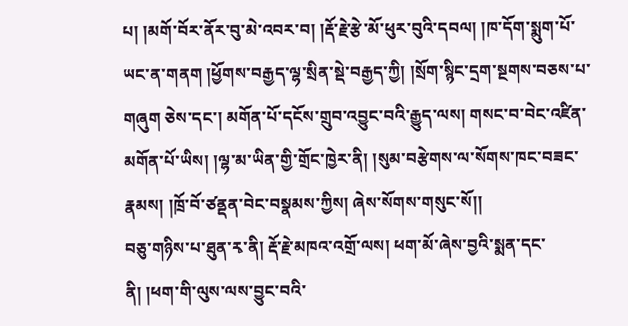པ། །མགོ་བོར་ནོར་བུ་མེ་འབར་བ། །རྡོ་རྗེ་རྩེ་མོ་ཕུར་བུའི་དབལ། །ཁ་དོག་སྨུག་པོ་ཡང་ན་གནག །ཕྱོགས་བརྒྱད་ལྷ་སྲིན་སྡེ་བརྒྱད་ཀྱི། །སྲོག་སྙིང་དྲག་སྔགས་བཅས་པ་གཞུག ཅེས་དང་། མགོན་པོ་དངོས་གྲུབ་འབྱུང་བའི་རྒྱུད་ལས། གསང་བ་བེང་འཛིན་མགོན་པོ་ཡིས། །ལྷ་མ་ཡིན་གྱི་གྲོང་ཁྱེར་ནི། །སུམ་བརྩེགས་ལ་སོགས་ཁང་བཟང་རྣམས། །ཁྲོ་བོ་ཙནྡན་བེང་བསྣམས་ཀྱིས། ཞེས་སོགས་གསུང་སོ།།
བཅུ་གཉིས་པ་ཐུན་རྭ་ནི། རྡོ་རྗེ་མཁའ་འགྲོ་ལས། ཕག་མོ་ཞེས་བྱའི་སྨན་དང་ནི། །ཕག་གི་ལུས་ལས་བྱུང་བའི་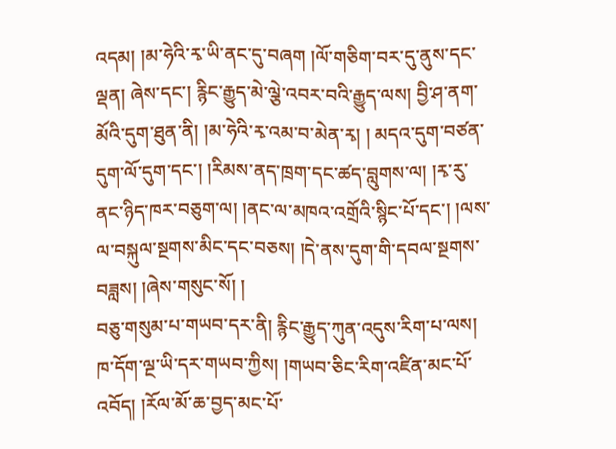འདམ། །མ་ཧེའི་རྭ་ཡི་ནང་དུ་བཞག །ལོ་གཅིག་བར་དུ་ནུས་དང་ལྡན། ཞེས་དང་། རྙིང་རྒྱུད་མེ་ལྕེ་འབར་བའི་རྒྱུད་ལས། བྱི་ཤ་ནག་མོའི་དུག་ཐུན་ནི། །མ་ཧེའི་རྭ་འམ་བ་མེན་རྭ། ། མདའ་དུག་བཙན་དུག་ལོ་དུག་དང་། །རིམས་ནད་ཁྲག་དང་ཚད་བླུགས་ལ། །རྭ་རུ་ནང་ཉིད་ཁར་བཅུག་ལ། །ནང་ལ་མཁའ་འགྲོའི་སྙིང་པོ་དང་། །ལས་ལ་བསྐུལ་སྔགས་མིང་དང་བཅས། །དེ་ནས་དུག་གི་དབལ་སྔགས་བཟླས། །ཞེས་གསུང་སོ། །
བཅུ་གསུམ་པ་གཡབ་དར་ནི། རྙིང་རྒྱུད་ཀུན་འདུས་རིག་པ་ལས། ཁ་དོག་ལྔ་ཡི་དར་གཡབ་ཀྱིས། །གཡབ་ཅིང་རིག་འཛིན་མང་པོ་འབོད། །རོལ་མོ་ཆ་བྱད་མང་པོ་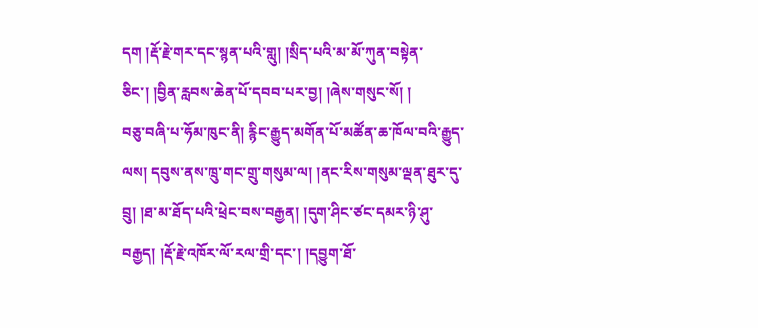དག །རྡོ་རྗེ་གར་དང་སྙན་པའི་གླུ། །སྲིད་པའི་མ་མོ་ཀུན་བསྟེན་ཅིང་། །བྱིན་རླབས་ཆེན་པོ་དབབ་པར་བྱ། །ཞེས་གསུང་སོ། །
བཅུ་བཞི་པ་ཧོམ་ཁུང་ནི། རྙིང་རྒྱུད་མགོན་པོ་མཚོན་ཆ་ཁོལ་བའི་རྒྱུད་ལས། དབུས་ནས་ཁྲུ་གང་གྲུ་གསུམ་ལ། །ནང་རིས་གསུམ་ལྡན་ཐུར་དུ་བྲུ། །ཐ་མ་ཐོད་པའི་ཕྲེང་བས་བརྒྱན། །དུག་ཤིང་ཙང་དམར་ཉི་ཤུ་བརྒྱད། །རྡོ་རྗེ་འཁོར་ལོ་རལ་གྲི་དང་། །དབྱུག་ཐོ་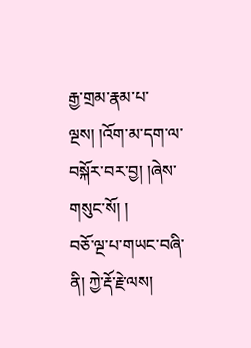རྒྱ་གྲམ་རྣམ་པ་ལྔས། །འོག་མ་དག་ལ་བསྐོར་བར་བྱ། །ཞེས་གསུང་སོ། །
བཅོ་ལྔ་པ་གཡང་བཞི་ནི། ཀྱེ་རྡོ་རྗེ་ལས།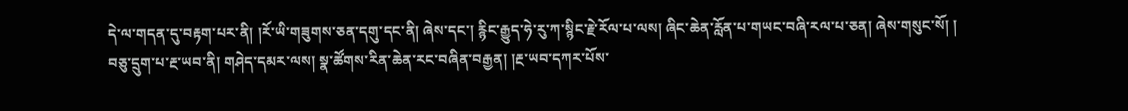དེ་ལ་གདན་དུ་བརྟག་པར་ནི། །རོ་ཡི་གཟུགས་ཅན་དགུ་དང་ནི། ཞེས་དང་། རྙིང་རྒྱུད་ཧེ་རུ་ཀ་སྙིང་རྗེ་རོལ་པ་ལས། ཞིང་ཆེན་རློན་པ་གཡང་བཞི་རལ་པ་ཅན། ཞེས་གསུང་སོ། །
བཅུ་དྲུག་པ་རྔ་ཡབ་ནི། གཤེད་དམར་ལས། སྣ་ཚོགས་རིན་ཆེན་རང་བཞིན་བརྒྱན། །རྔ་ཡབ་དཀར་པོས་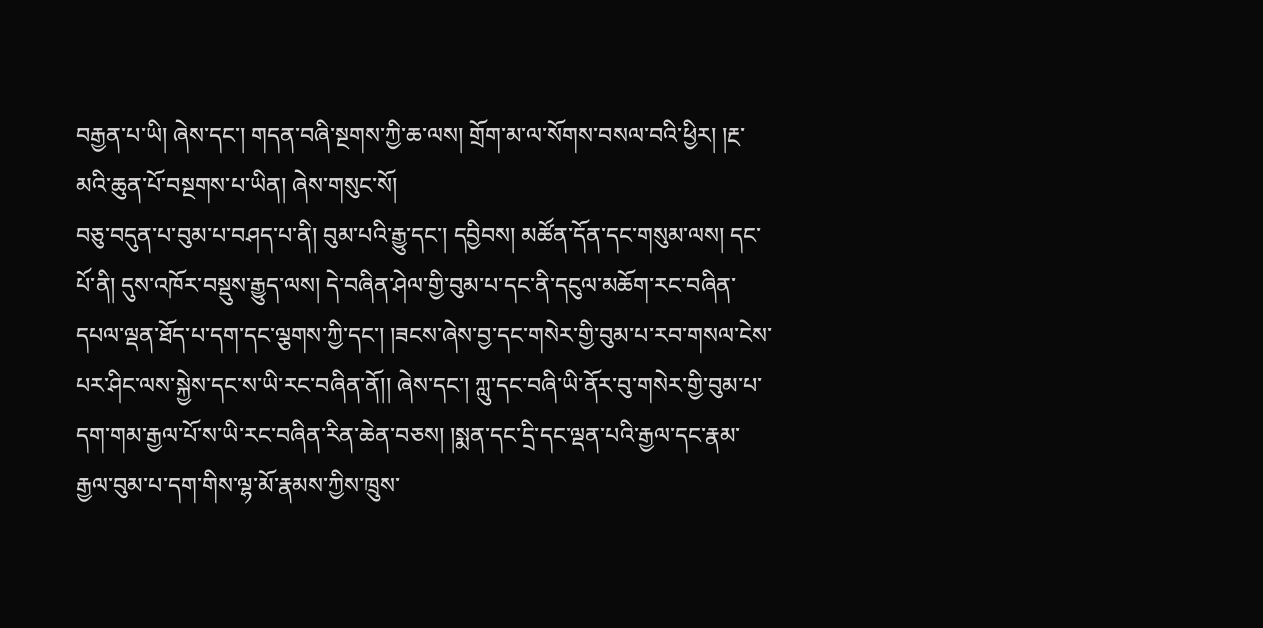བརྒྱན་པ་ཡི། ཞེས་དང་། གདན་བཞི་སྔགས་ཀྱི་ཆ་ལས། གྲོག་མ་ལ་སོགས་བསལ་བའི་ཕྱིར། །རྔ་མའི་ཆུན་པོ་བསྔགས་པ་ཡིན། ཞེས་གསུང་སོ།
བཅུ་བདུན་པ་བུམ་པ་བཤད་པ་ནི། བུམ་པའི་རྒྱུ་དང་། དབྱིབས། མཚོན་དོན་དང་གསུམ་ལས། དང་པོ་ནི། དུས་འཁོར་བསྡུས་རྒྱུད་ལས། དེ་བཞིན་ཤེལ་གྱི་བུམ་པ་དང་ནི་དངུལ་མཆོག་རང་བཞིན་དཔལ་ལྡན་ཐོད་པ་དག་དང་ལྕགས་ཀྱི་དང་། །ཟངས་ཞེས་བྱ་དང་གསེར་གྱི་བུམ་པ་རབ་གསལ་ངེས་པར་ཤིང་ལས་སྐྱེས་དང་ས་ཡི་རང་བཞིན་ནོ།། ཞེས་དང་། ཀླུ་དང་བཞི་ཡི་ནོར་བུ་གསེར་གྱི་བུམ་པ་དག་གམ་རྒྱལ་པོ་ས་ཡི་རང་བཞིན་རིན་ཆེན་བཅས། །སྨན་དང་དྲི་དང་ལྡན་པའི་རྒྱལ་དང་རྣམ་རྒྱལ་བུམ་པ་དག་གིས་ལྷ་མོ་རྣམས་ཀྱིས་ཁྲུས་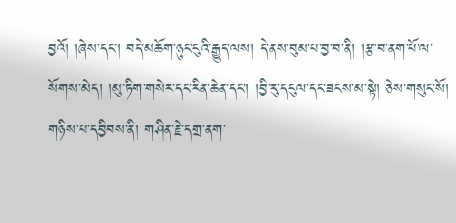བྱའོ། །ཞེས་དང་། བདེ་མཆོག་ཉུང་ངུའི་རྒྱུད་ལས། དེ་ནས་བུམ་པ་བྱ་བ་ནི། །རྩ་བ་ནག་པོ་ལ་སོགས་མེད། །མུ་ཏིག་གསེར་དང་རིན་ཆེན་དང་། །བྱི་རུ་དངུལ་དང་ཟངས་མ་སྟེ། ཅེས་གསུང་སོ། གཉིས་པ་དབྱིབས་ནི། གཤིན་རྗེ་དགྲ་ནག་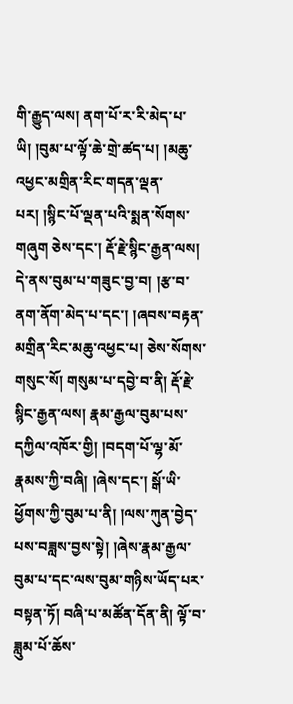གི་རྒྱུད་ལས། ནག་པོ་ར་རི་མེད་པ་ཡི། །བུམ་པ་ལྟོ་ཆེ་གྲེ་ཚད་པ། །མཆུ་འཕྱང་མགྲིན་རིང་གདན་ལྡན་པར། །སྙིང་པོ་ལྡན་པའི་སྨན་སོགས་གཞུག ཅེས་དང་། རྡོ་རྗེ་སྙིང་རྒྱན་ལས། དེ་ནས་བུམ་པ་གཟུང་བྱ་བ། །རྩ་བ་ནག་ནོག་མེད་པ་དང་། །ཞབས་བརྟན་མགྲིན་རིང་མཆུ་འཕྱང་པ། ཅེས་སོགས་གསུང་སོ། གསུམ་པ་དབྱེ་བ་ནི། རྡོ་རྗེ་སྙིང་རྒྱན་ལས། རྣམ་རྒྱལ་བུམ་པས་དཀྱིལ་འཁོར་གྱི། །བདག་པོ་ལྷ་མོ་རྣམས་ཀྱི་བཞི། །ཞེས་དང་། སྒོ་ཡི་ཕྱོགས་ཀྱི་བུམ་པ་ནི། །ལས་ཀུན་བྱེད་པས་བཟླས་བྱས་སྟེ། །ཞེས་རྣམ་རྒྱལ་བུམ་པ་དང་ལས་བུམ་གཉིས་ཡོད་པར་བསྟན་ཏོ། བཞི་པ་མཚོན་དོན་ནི། ལྟོ་བ་ཟླུམ་པོ་ཆོས་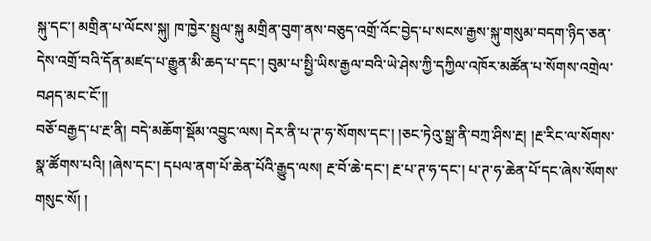སྐུ་དང་། མགྲིན་པ་ལོངས་སྐུ། ཁ་ཁྱེར་སྤྲུལ་སྐུ མགྲིན་བུག་ནས་བཅུད་འགྲོ་འོང་བྱེད་པ་སངས་རྒྱས་སྐུ་གསུམ་བདག་ཉིད་ཅན་དེས་འགྲོ་བའི་དོན་མཛད་པ་རྒྱུན་མི་ཆད་པ་དང་། བུམ་པ་སྤྱི་ཡིས་རྒྱལ་བའི་ཡེ་ཤེས་ཀྱི་དཀྱིལ་འཁོར་མཚོན་པ་སོགས་འགྲེལ་བཤད་མང་ངོ་།།
བཅོ་བརྒྱད་པ་རྔ་ནི། བདེ་མཆོག་སྡོམ་འབྱུང་ལས། དེར་ནི་པ་ཊ་ཧ་སོགས་དང་། །ཅང་ཏེའུ་སྒྲ་ནི་བཀྲ་ཤིས་རྔ། །རྔ་རིང་ལ་སོགས་སྣ་ཚོགས་པའི། །ཞེས་དང་། དཔལ་ནག་པོ་ཆེན་པོའི་རྒྱུད་ལས། རྔ་བོ་ཆེ་དང་། རྔ་པ་ཊ་ཧ་དང་། པ་ཊ་ཧ་ཆེན་པོ་དང་ཞེས་སོགས་གསུང་སོ། །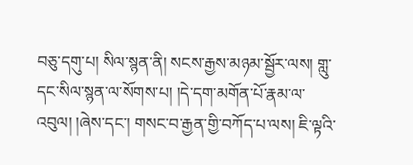བཅུ་དགུ་པ། སིལ་སྙན་ནི། སངས་རྒྱས་མཉམ་སྦྱོར་ལས། གླུ་དང་སིལ་སྙན་ལ་སོགས་པ། །དེ་དག་མགོན་པོ་རྣམ་ལ་འབུལ། །ཞེས་དང་། གསང་བ་རྒྱན་གྱི་བཀོད་པ་ལས། ཇི་ལྟའི་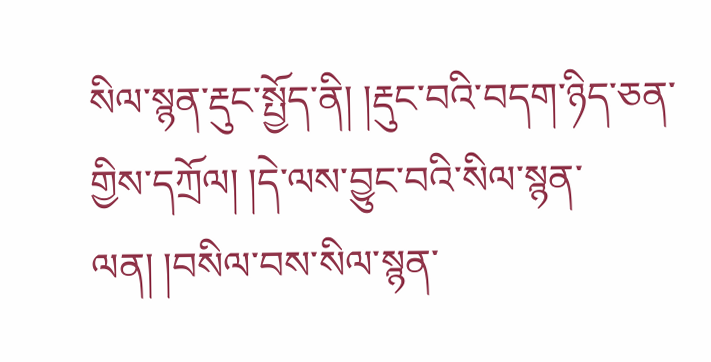སིལ་སྙན་རྡུང་སྤྱོད་ནི། །རྡུང་བའི་བདག་ཉིད་ཅན་གྱིས་དཀྲོལ། །དེ་ལས་བྱུང་བའི་སིལ་སྙན་ལན། །བསིལ་བས་སིལ་སྙན་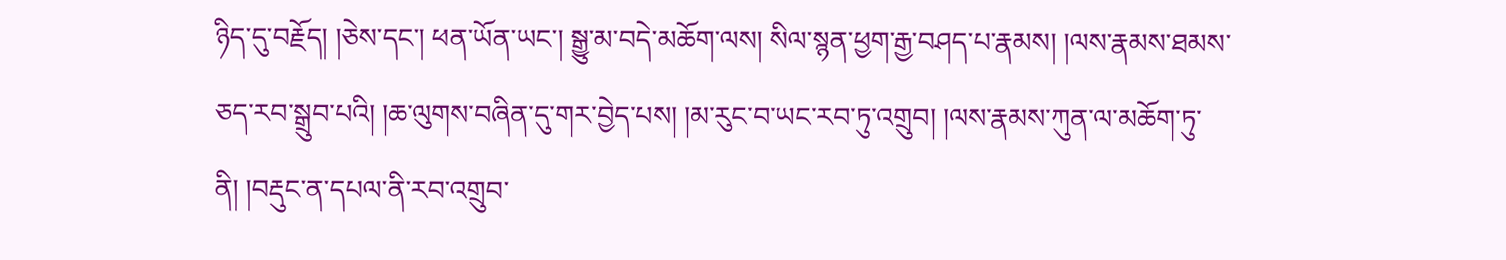ཉིད་དུ་བརྗོད། །ཅེས་དང་། ཕན་ཡོན་ཡང་། སྒྱུ་མ་བདེ་མཆོག་ལས། སིལ་སྙན་ཕྱག་རྒྱ་བཤད་པ་རྣམས། །ལས་རྣམས་ཐམས་ཅད་རབ་སྒྲུབ་པའི། །ཆ་ལུགས་བཞིན་དུ་གར་བྱེད་པས། །མ་རུང་བ་ཡང་རབ་ཏུ་འགྲུབ། །ལས་རྣམས་ཀུན་ལ་མཆོག་ཏུ་ནི། །བརྡུང་ན་དཔལ་ནི་རབ་འགྲུབ་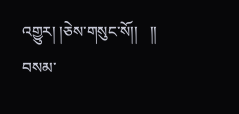འགྱུར། །ཅེས་གསུང་སོ།།   །།
བསམ་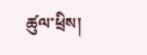ཚུལ་ཕྲིས།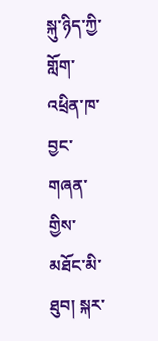སྐུ་ཉིད་ཀྱི་གློག་འཕྲིན་ཁ་བྱང་གཞན་གྱིས་མཐོང་མི་ཐུབ། སྐར་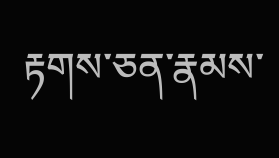རྟགས་ཅན་རྣམས་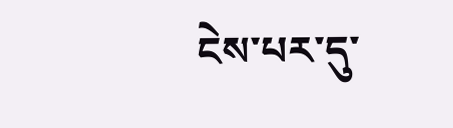ངེས་པར་དུ་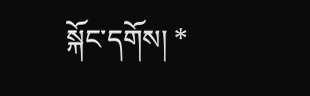སྐོང་དགོས། *